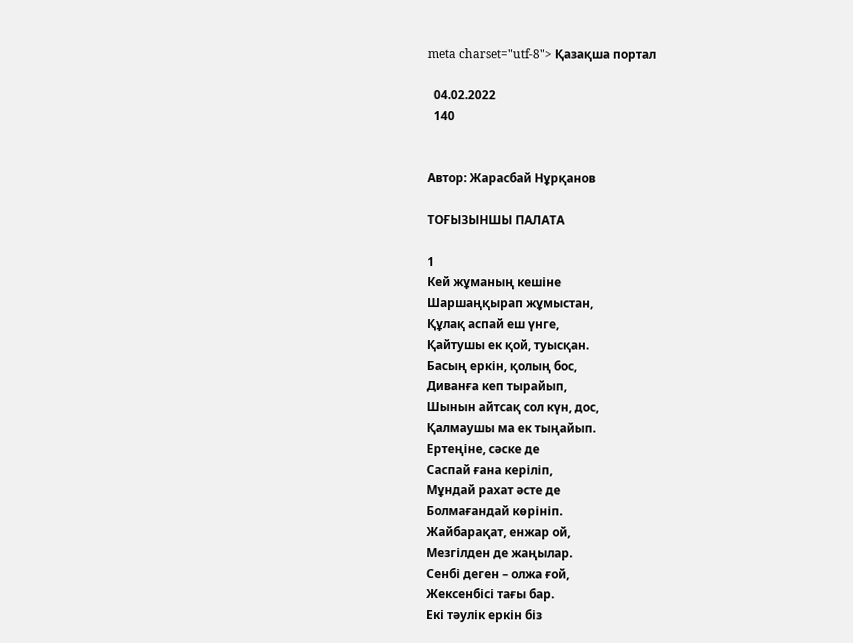meta charset="utf-8"> Қазақша портал

  04.02.2022
  140


Автор: Жарасбай Нұрқанов

ТОҒЫЗЫНШЫ ПАЛАТА

1
Кей жұманың кешіне
Шаршаңқырап жұмыстан,
Құлақ аспай еш үнге,
Қайтушы ек қой, туысқан.
Басың еркін, қолың бос,
Диванға кеп тырайып,
Шынын айтсақ сол күн, дос,
Қалмаушы ма ек тыңайып.
Ертеңіне, сəске де
Саспай ғана керіліп,
Мұндай рахат əсте де
Болмағандай көрініп.
Жайбарақат, енжар ой,
Мезгілден де жаңылар.
Сенбі деген – олжа ғой,
Жексенбісі тағы бар.
Екі тəулік еркін біз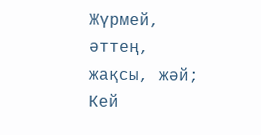Жүрмей, əттең, жақсы, жəй;
Кей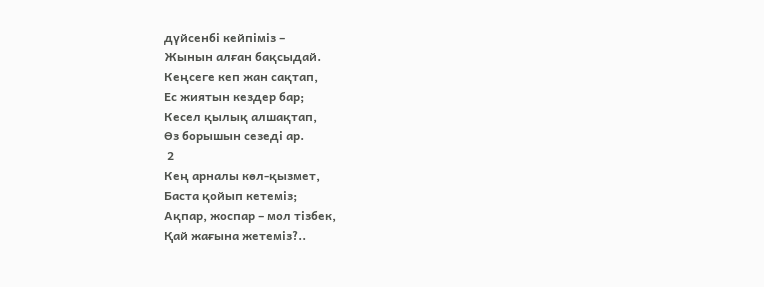дүйсенбі кейпіміз –
Жынын алған бақсыдай.
Кеңсеге кеп жан сақтап,
Ес жиятын кездер бар;
Кесел қылық алшақтап,
Өз борышын сезеді ар.
 2
Кең арналы көл-қызмет,
Баста қойып кетеміз;
Ақпар, жоспар – мол тізбек,
Қай жағына жетеміз?..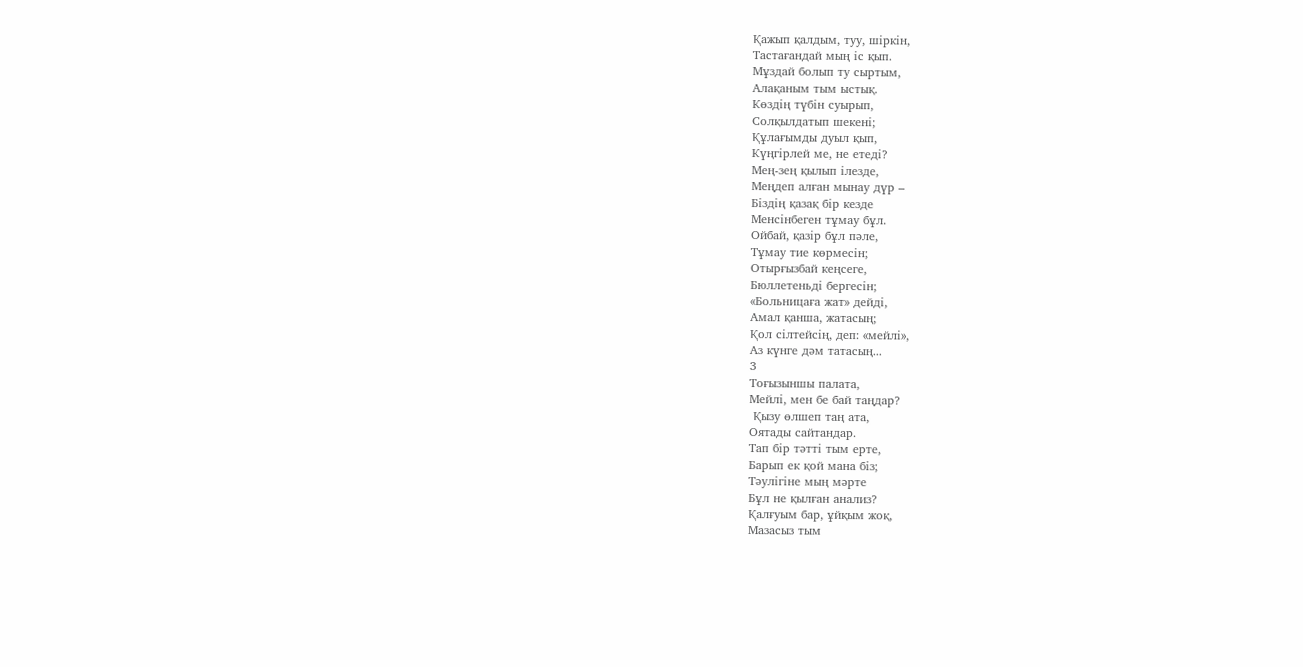Қажып қалдым, туу, шіркін,
Тастағандай мың іс қып.
Мұздай болып ту сыртым,
Алақаным тым ыстық.
Көздің түбін суырып,
Солқылдатып шекені;
Құлағымды дуыл қып,
Күңгірлей ме, не етеді?
Мең-зең қылып ілезде,
Меңдеп алған мынау дүр –
Біздің қазақ бір кезде
Менсінбеген тұмау бұл.
Ойбай, қазір бұл пəле,
Тұмау тие көрмесін;
Отырғызбай кеңсеге,
Бюллетеньді бергесін;
«Больницаға жат» дейді,
Амал қанша, жатасың;
Қол сілтейсің, деп: «мейлі»,
Аз күнге дəм татасың...
3
Тоғызыншы палата,
Мейлі, мен бе бай таңдар?
 Қызу өлшеп таң ата,
Оятады сайтандар.
Тап бір тəтті тым ерте,
Барып ек қой мана біз;
Тəулігіне мың мəрте
Бұл не қылған анализ?
Қалғуым бар, ұйқым жоқ,
Мазасыз тым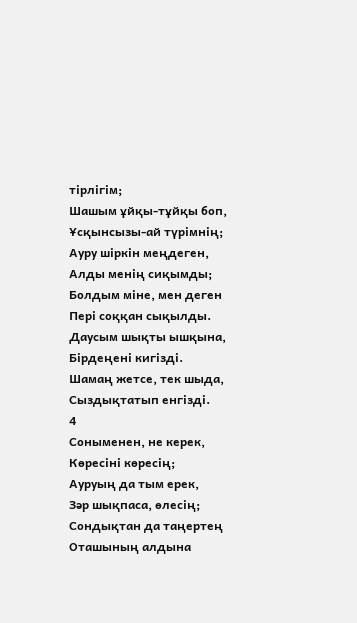тірлігім;
Шашым ұйқы-тұйқы боп,
Ұсқынсызы-ай түрімнің;
Ауру шіркін меңдеген,
Алды менің сиқымды;
Болдым міне, мен деген
Пері соққан сықылды.
Даусым шықты ышқына,
Бірдеңені кигізді.
Шамаң жетсе, тек шыда,
Сыздықтатып енгізді.
4
Соныменен, не керек,
Көресіні көресің;
Ауруың да тым ерек,
Зəр шықпаса, өлесің;
Сондықтан да таңертең
Оташының алдына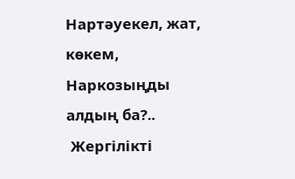Нартəуекел, жат, көкем,
Наркозыңды алдың ба?..
 Жергілікті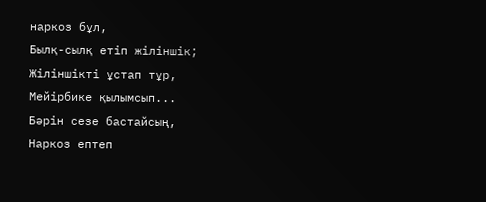наркоз бұл,
Былқ-сылқ етіп жіліншік;
Жіліншікті ұстап тұр,
Мейірбике қылымсып...
Бəрін сезе бастайсың,
Наркоз ептеп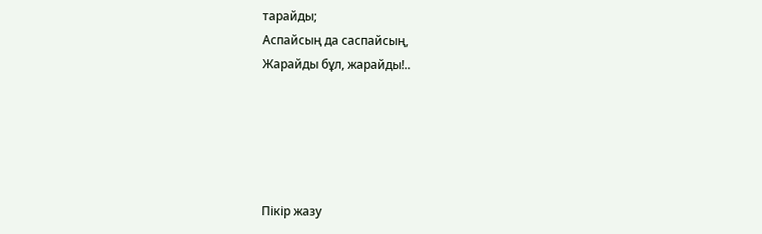тарайды;
Аспайсың да саспайсың,
Жарайды бұл, жарайды!..





Пікір жазу